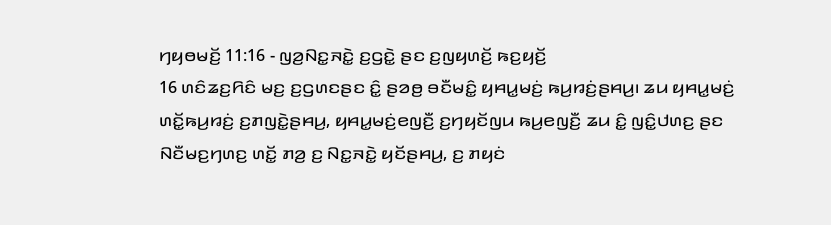ꤚꤟꤥꤗꤢꤩ꤬ 11:16 - ꤜꤤ꤬ꤡꤢ꤭ꤏꤢꤧ꤭ ꤢ꤬ꤞꤢꤧ꤭ ꤔꤢ ꤢ꤬ꤜꤟꤛꤢꤩ꤬ ꤒꤢ꤬ꤟꤢꤩ꤬
16 ꤛꤢꤨꤘꤢ꤬ꤖꤢꤨ ꤗꤢ꤬ ꤢ꤬ꤞꤛꤢꤔꤢ ꤢꤨ꤭ ꤔꤤꤥ꤬ ꤋꤢꤪꤗꤢꤨ꤭ ꤟꤌꤣ꤭ꤗꤢꤦ꤬ ꤒꤣ꤬ꤙꤢꤦ꤬ꤔꤌꤣ꤬꤯ ꤘꤣ ꤟꤌꤣ꤭ꤗꤢꤦ꤬ ꤛꤢꤩ꤭ꤒꤣ꤬ꤙꤢꤦ꤬ ꤢ꤬ꤊꤜꤢꤧ꤭ꤔꤌꤣ꤬, ꤟꤌꤣ꤭ꤗꤢꤦ꤬ꤕꤜꤢꤪ꤬ ꤢ꤬ꤚꤟꤢꤩꤜꤣ ꤒꤣ꤬ꤕꤜꤢꤪ꤬ ꤘꤣ ꤢꤨ꤭ ꤜꤢꤨ꤭ꤓꤛꤢ꤬ ꤔꤢ ꤡꤢꤪꤗꤢ꤬ꤚꤛꤢ꤬ ꤛꤢꤩ꤭ ꤊꤤ꤬ ꤢ꤬ ꤡꤢ꤭ꤏꤢꤧ꤭ ꤟꤢꤩꤔꤌꤣ꤬, ꤢ꤬ ꤊꤟꤢꤦ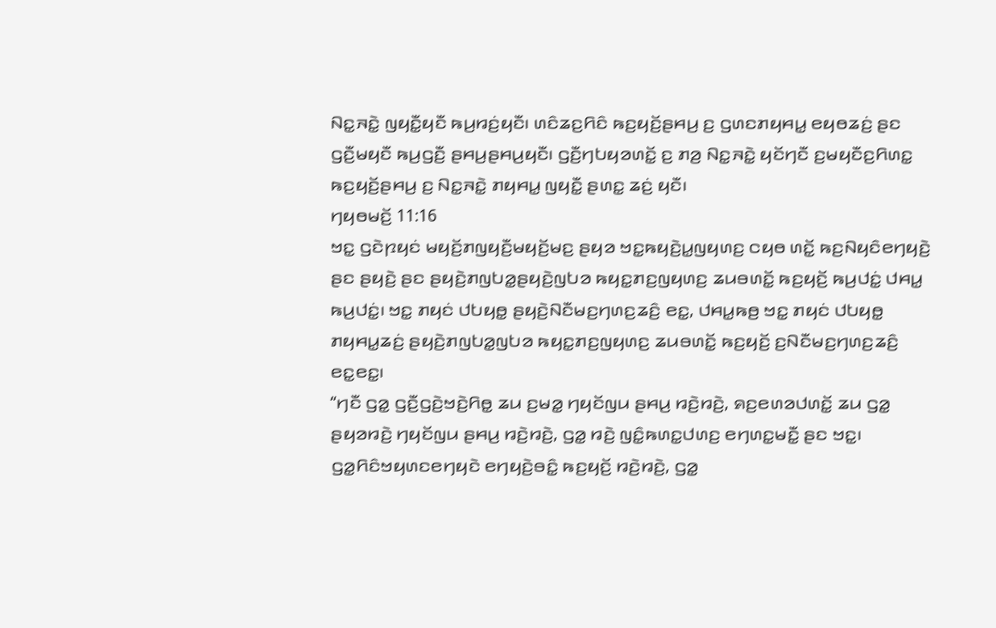ꤡꤢ꤭ꤏꤢꤧ꤭ ꤜꤟꤢꤪ꤭ꤟꤢꤪ ꤒꤣ꤬ꤙꤢꤦ꤬ꤟꤢꤪ꤯ ꤛꤢꤨꤘꤢ꤬ꤖꤢꤨ ꤒꤢ꤬ꤟꤢꤩ꤬ꤔꤌꤣ꤬ ꤢ꤬ ꤞꤛꤢꤊꤟꤌꤣ꤭ ꤕꤟꤥꤘꤢꤦ꤬ ꤔꤢ ꤞꤢꤪ꤬ꤗꤟꤢꤪ ꤒꤣ꤬ꤞꤢꤪ꤬ ꤔꤌꤣ꤬ꤔꤌꤣ꤬ꤟꤢꤪ꤯ ꤞꤢꤪ꤬ꤚꤝꤟꤤꤛꤢꤩ꤭ ꤢ꤬ ꤊꤤ꤬ ꤡꤢ꤭ꤏꤢꤧ꤭ ꤟꤢꤩꤚꤢꤪ ꤢ꤬ꤗꤟꤢꤪꤢ꤬ꤖꤛꤢ꤭ ꤒꤢ꤬ꤟꤢꤩ꤬ꤔꤌꤣ꤬ ꤢ꤬ ꤡꤢ꤭ꤏꤢꤧ꤭ ꤊꤟꤌꤣ꤭ ꤜꤟꤢꤪ꤭ ꤔꤛꤢ꤭ ꤘꤢꤦ꤬ ꤟꤢꤪ꤯
ꤚꤟꤥꤗꤢꤩ꤬ 11:16
ꤠꤢ꤭ ꤞꤢꤧꤐꤟꤢꤦ ꤗꤟꤢꤩ꤬ꤊꤜꤟꤢꤪ꤬ꤗꤟꤢꤩ꤬ꤗꤢ꤬ ꤔꤟꤤ ꤠꤢ꤭ꤒꤟꤢꤧ꤬ꤣ꤭ꤜꤟꤛꤢ꤬ ꤍꤟꤥ ꤛꤢꤩ꤭ ꤒꤢ꤬ꤡꤟꤢꤨꤕꤚꤟꤢꤧ꤬ ꤔꤢ ꤔꤟꤢꤧ꤬ ꤔꤢ ꤔꤟꤢꤧ꤬ꤊꤜꤝꤤ꤭ꤔꤟꤢꤧ꤬ꤜꤝꤤ ꤒꤟꤢ꤭ꤊꤢ꤬ꤜꤟꤛꤢ꤬ ꤘꤣꤋꤛꤢꤩ꤭ ꤒꤢ꤬ꤟꤢꤩ꤬ ꤒꤣ꤬ꤓꤢꤦ꤭ ꤓꤌꤣ꤭ ꤒꤣ꤬ꤓꤢꤦ꤭꤯ ꤠꤢ꤭ ꤊꤟꤢꤦ ꤓꤝꤟꤥ꤭ ꤔꤟꤢꤧ꤬ꤡꤢꤪꤗꤢ꤬ꤚꤛꤢ꤬ꤘꤢꤨ꤬ ꤕꤢ꤭, ꤓꤌꤣ꤭ꤒꤥ꤬ ꤠꤢ꤭ ꤊꤟꤢꤦ ꤓꤝꤟꤥ꤭ ꤊꤟꤌꤣ꤭ꤘꤢꤦ꤬ ꤔꤟꤢꤧ꤬ꤊꤜꤝꤤ꤭ꤜꤝꤤ ꤒꤟꤢ꤭ꤊꤢ꤬ꤜꤟꤛꤢ꤬ ꤘꤣꤋꤛꤢꤩ꤭ ꤒꤢ꤬ꤟꤢꤩ꤬ ꤢ꤬ꤡꤢꤪꤗꤢ꤬ꤚꤛꤢ꤬ꤘꤢꤨ꤬ ꤕꤢ꤭ꤕꤢ꤭꤯
“ꤚꤢꤪ ꤞꤤ꤭ ꤞꤢꤪ꤬ꤞꤢꤧ꤬ꤠꤢꤧ꤬ꤖꤥ꤭ ꤘꤣ ꤢ꤬ꤗꤤ꤭ ꤚꤟꤢꤩꤜꤣ ꤔꤌꤣ꤬ ꤙꤢꤧ꤬ꤙꤢꤧ꤬, ꤎꤢ꤬ꤕꤛꤤꤓꤛꤢꤩ꤭ ꤘꤣ ꤞꤤ꤭ ꤔꤟꤤꤙꤢꤧ꤬ ꤚꤟꤢꤩꤜꤣ ꤔꤌꤣ꤬ ꤙꤢꤧ꤬ꤙꤢꤧ꤬, ꤞꤤ꤭ ꤙꤢꤧ꤬ ꤜꤢꤨ꤭ꤒꤛꤢ꤭ꤓꤛꤢ꤬ ꤕꤚꤛꤢ꤭ꤗꤢꤪ꤭ ꤔꤢ ꤠꤢ꤭꤯ ꤞꤤ꤭ꤖꤢꤨꤠꤟꤛꤢꤕꤚꤟꤢꤧ ꤕꤚꤟꤢꤧ꤬ꤋꤢꤨ꤭ ꤒꤢ꤬ꤟꤢꤩ꤬ ꤙꤢꤧ꤬ꤙꤢꤧ꤬, ꤞꤤ꤭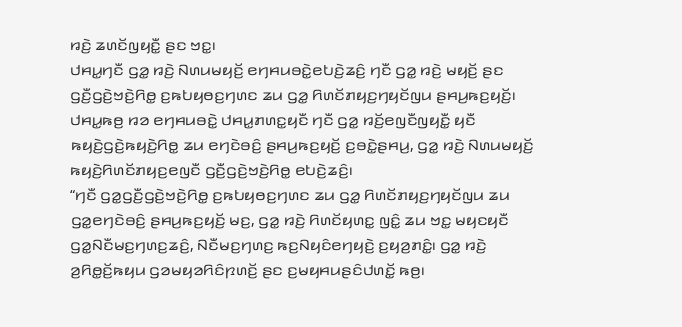ꤙꤢꤧ꤬ ꤘꤛꤢꤩꤜꤟꤢꤪ꤭ ꤔꤢ ꤠꤢ꤭꤯
ꤓꤌꤣ꤭ꤚꤢꤪ ꤞꤤ꤭ ꤙꤢꤧ꤬ ꤡꤛꤣꤗꤟꤢꤩ꤬ ꤕꤚꤌꤣꤋꤢꤧ꤭ꤕꤝꤢꤧ꤬ꤘꤢꤨ꤬ ꤚꤢꤪ ꤞꤤ꤭ ꤙꤢꤧ꤬ ꤗꤟꤢꤩ꤬ ꤔꤢ ꤞꤢꤪ꤬ꤞꤢꤧ꤬ꤠꤢꤧ꤬ꤖꤥ꤭ ꤢ꤬ꤒꤝꤟꤥꤢ꤬ꤚꤛꤢ ꤘꤣ ꤞꤤ꤭ ꤖꤛꤢꤩꤊꤟꤢ꤬ꤚꤟꤢꤩꤜꤣ ꤔꤌꤣ꤬ꤒꤢ꤬ꤟꤢꤩ꤬꤯ ꤓꤌꤣ꤭ꤒꤥ꤬ ꤙꤤ ꤕꤚꤌꤣꤋꤢꤧ꤭ ꤓꤌꤣ꤭ꤊꤛꤢ꤭ꤟꤢꤪ ꤚꤢꤪ ꤞꤤ꤭ ꤙꤢꤩ꤬ꤕꤜꤢꤪꤜꤟꤢꤪ꤭ ꤟꤢꤪ ꤒꤟꤢꤧ꤬ꤞꤢꤧ꤬ꤒꤟꤢꤧ꤬ꤖꤥ꤭ ꤘꤣ ꤕꤚꤢꤧꤋꤢꤨ꤬ ꤔꤌꤣ꤬ꤒꤢ꤬ꤟꤢꤩ꤬ ꤢ꤬ꤋꤢꤧ꤭ꤔꤌꤣ꤬, ꤞꤤ꤭ ꤙꤢꤧ꤬ ꤡꤛꤣꤗꤟꤢꤩ꤬ ꤒꤟꤢꤧ꤬ꤖꤛꤢꤩꤊꤟꤢ꤬ꤕꤜꤢꤪ ꤞꤢꤪ꤬ꤞꤢꤧ꤬ꤠꤢꤧ꤬ꤖꤥ꤭ ꤕꤝꤢꤧ꤬ꤘꤢꤨ꤬꤯
“ꤚꤢꤪ ꤞꤤ꤭ꤞꤢꤪ꤬ꤞꤢꤧ꤬ꤠꤢꤧ꤬ꤖꤥ꤭ ꤢ꤬ꤒꤝꤟꤥꤢ꤬ꤚꤛꤢ ꤘꤣ ꤞꤤ꤭ ꤖꤛꤢꤩꤊꤟꤢ꤬ꤚꤟꤢꤩꤜꤣ ꤘꤣ ꤞꤤ꤭ꤕꤚꤢꤧꤋꤢꤨ꤬ ꤔꤌꤣ꤬ꤒꤢ꤬ꤟꤢꤩ꤬ ꤗꤢ꤬, ꤞꤤ꤭ ꤙꤢꤧ꤬ ꤖꤛꤢꤩꤟꤛꤢ꤭ ꤜꤢꤨ꤭ ꤘꤣ ꤠꤢ꤭ ꤗꤟꤢꤟꤢꤪ ꤞꤤ꤭ꤡꤢꤪꤗꤢ꤬ꤚꤛꤢ꤬ꤘꤢꤨ꤬, ꤡꤢꤪꤗꤢ꤬ꤚꤛꤢ꤬ ꤒꤢ꤬ꤡꤟꤢꤨꤕꤚꤟꤢꤧ꤬ ꤢ꤬ꤟꤤ꤬ꤊꤢꤨ꤭꤯ ꤞꤤ꤭ ꤙꤢꤧ꤬ ꤤ꤬ꤖꤥ꤭ꤢꤩ꤬ꤒꤟꤣ ꤞꤤꤗꤟꤤꤖꤢꤨꤐꤛꤢꤩ꤬ ꤔꤢ ꤢ꤬ꤗꤟꤌꤣꤔꤢꤨꤓꤛꤢꤩ꤭ ꤒꤥ꤬꤯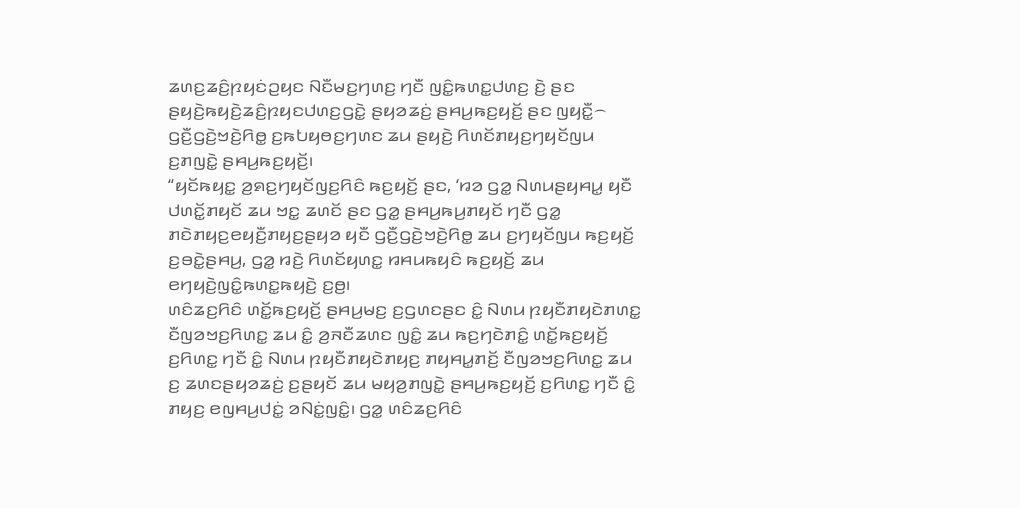ꤘꤛꤢ꤬ꤘꤢꤨ꤬ꤐꤟꤢꤦꤑꤟꤢ ꤡꤢꤪꤗꤢ꤬ꤚꤛꤢ꤬ ꤚꤢꤪ ꤜꤢꤨ꤭ꤒꤛꤢ꤭ꤓꤛꤢ꤬ ꤢꤧ꤬ ꤔꤢ ꤔꤟꤢꤧ꤬ꤒꤟꤢꤧ꤬ꤘꤢꤨ꤬ꤐꤟꤢꤓꤛꤢ꤬ꤞꤢꤧ꤭ ꤔꤟꤤꤘꤢꤦ꤬ ꤔꤌꤣ꤬ꤒꤢ꤬ꤟꤢꤩ꤬ ꤔꤢ ꤜꤟꤢꤪ꤭꤮ ꤞꤢꤪ꤬ꤞꤢꤧ꤬ꤠꤢꤧ꤬ꤖꤥ꤭ ꤢ꤬ꤒꤝꤟꤥꤢ꤬ꤚꤛꤢ ꤘꤣ ꤔꤟꤢꤧ꤬ ꤖꤛꤢꤩꤊꤟꤢ꤬ꤚꤟꤢꤩꤜꤣ ꤢ꤬ꤊꤜꤢꤧ꤭ ꤔꤌꤣ꤬ꤒꤢ꤬ꤟꤢꤩ꤬꤯
“ꤟꤢꤩꤒꤟꤢ꤭ ꤤ꤬ꤎꤢ꤬ꤚꤟꤢꤩꤜꤢ꤬ꤖꤢꤨ ꤒꤢ꤬ꤟꤢꤩ꤬ ꤔꤢ, ‘ꤙꤤ ꤞꤤ꤭ ꤡꤛꤣꤔꤟꤌꤣ꤭ ꤟꤢꤪ ꤓꤛꤢꤩ꤭ꤊꤟꤢꤩ ꤘꤣ ꤠꤢ꤭ ꤘꤛꤢꤩ ꤔꤢ ꤞꤤ꤭ ꤔꤌꤣ꤬ꤒꤣ꤬ꤊꤟꤢꤩ ꤚꤢꤪ ꤞꤤ꤭ ꤊꤢꤧꤊꤟꤢ꤬ꤕꤟꤢꤪ꤬ꤊꤟꤢ꤬ꤔꤟꤤ ꤟꤢꤪ ꤞꤢꤪ꤬ꤞꤢꤧ꤬ꤠꤢꤧ꤬ꤖꤥ꤭ ꤘꤣ ꤢ꤬ꤚꤟꤢꤩꤜꤣ ꤒꤢ꤬ꤟꤢꤩ꤬ ꤢ꤬ꤋꤢꤧ꤭ꤔꤌꤣ꤬, ꤞꤤ꤭ ꤙꤢꤧ꤬ ꤖꤛꤢꤩꤟꤛꤢ꤭ ꤙꤌꤣꤒꤟꤢꤨ ꤒꤢ꤬ꤟꤢꤩ꤬ ꤘꤣ ꤕꤚꤟꤢꤧ꤬ꤜꤢꤨ꤭ꤒꤛꤢ꤭ꤒꤟꤢꤧ꤬ ꤢ꤬ꤥ꤬꤯
ꤛꤢꤨꤘꤢ꤬ꤖꤢꤨ ꤛꤢꤩ꤭ꤒꤢ꤬ꤟꤢꤩ꤬ ꤔꤌꤣ꤬ꤗꤢ꤬ ꤢ꤬ꤞꤛꤢꤔꤢ ꤢꤨ꤭ ꤡꤛꤣ ꤐꤟꤢꤪꤊꤟꤢꤧꤊꤛꤢ꤭ ꤢꤪꤜꤤꤠꤢ꤬ꤖꤛꤢ꤭ ꤘꤣ ꤢꤨ꤭ ꤤ꤬ꤏꤢꤪꤘꤛꤢ ꤜꤢꤨ꤭ ꤘꤣ ꤒꤢ꤬ꤚꤢꤧꤊꤢꤨ꤭ ꤛꤢꤩ꤭ꤒꤢ꤬ꤟꤢꤩ꤬ ꤢ꤬ꤖꤛꤢ꤭ ꤚꤢꤪ ꤢꤨ꤭ ꤡꤛꤣ ꤐꤟꤢꤪꤊꤟꤢꤧꤊꤟꤢ꤬ ꤊꤟꤌꤣ꤭ꤊꤢꤩ꤬ ꤢꤪꤜꤤꤠꤢ꤬ꤖꤛꤢ꤭ ꤘꤣ ꤢ꤬ ꤘꤛꤢꤔꤟꤤꤘꤢꤦ꤬ ꤢ꤬ꤔꤟꤢꤩ ꤘꤣ ꤗꤟꤤ꤬ꤊꤜꤢꤧ꤭ ꤔꤌꤣ꤬ꤒꤢ꤬ꤟꤢꤩ꤬ ꤢ꤬ꤖꤛꤢ꤭ ꤚꤢꤪ ꤢꤨ꤭ ꤊꤟꤢ꤬ ꤕꤜꤌꤣ꤬ꤓꤢꤦ꤭ ꤤꤡꤢꤦ꤭ꤜꤢꤨ꤭꤯ ꤞꤤ꤭ ꤛꤢꤨꤘꤢ꤬ꤖꤢꤨ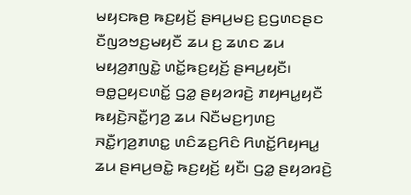ꤗꤟꤢꤒꤥ꤬ ꤒꤢ꤬ꤟꤢꤩ꤬ ꤔꤌꤣ꤬ꤗꤢ꤬ ꤢ꤬ꤞꤛꤢꤔꤢ ꤢꤪꤜꤤꤠꤢ꤬ꤗꤟꤢꤪ ꤘꤣ ꤢ꤬ ꤘꤛꤢ ꤘꤣ ꤗꤟꤤ꤬ꤊꤜꤢꤧ꤭ ꤛꤢꤩ꤭ꤒꤢ꤬ꤟꤢꤩ꤬ ꤔꤌꤣ꤬ꤟꤢꤪ꤯ ꤋꤥ꤭ꤑꤟꤢꤛꤢꤩ꤭ ꤞꤤ꤭ ꤔꤟꤤꤙꤢꤧ꤬ ꤊꤟꤌꤣ꤭ꤟꤢꤪ ꤒꤟꤢꤧ꤬ꤏꤢꤪ꤭ꤚꤤ꤬ ꤘꤣ ꤡꤢꤪꤗꤢ꤬ꤚꤛꤢ꤬ ꤏꤢꤪ꤭ꤚꤤ꤬ꤊꤛꤢ꤭ ꤛꤢꤨꤘꤢ꤬ꤖꤢꤨ ꤖꤛꤢꤩ꤭ꤖꤟꤌꤣ꤭ ꤘꤣ ꤔꤌꤣ꤬ꤋꤢꤧ꤭ ꤒꤢ꤬ꤟꤢꤩ꤬ ꤟꤢꤪ꤯ ꤞꤤ꤭ ꤔꤟꤤꤙꤢꤧ꤬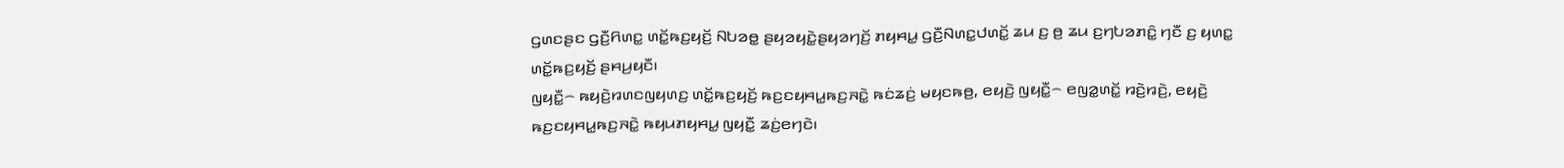ꤞꤛꤢꤔꤢ ꤞꤢꤪ꤬ꤖꤛꤢ꤭ ꤛꤢꤩ꤭ꤒꤢ꤬ꤟꤢꤩ꤬ ꤡꤝꤤꤥ꤭ ꤔꤟꤤꤟꤢꤧ꤭ꤔꤟꤤꤚꤢꤩ꤬ ꤊꤟꤌꤣ꤭ ꤞꤢꤪ꤬ꤡꤛꤢ꤭ꤓꤛꤢꤩ꤭ ꤘꤣ ꤢ꤬ ꤥ꤬ ꤘꤣ ꤢ꤬ꤚꤝꤤꤊꤢꤨ꤭ ꤚꤢꤪ ꤢ꤬ ꤟꤛꤢ꤭ ꤛꤢꤩ꤭ꤒꤢ꤬ꤟꤢꤩ꤬ ꤔꤌꤣ꤬ꤟꤢꤪ꤯
ꤜꤟꤢꤪ꤭꤮ ꤒꤟꤢꤧ꤬ꤙꤛꤢꤜꤟꤛꤢ꤬ ꤛꤢꤩ꤭ꤒꤢ꤬ꤟꤢꤩ꤬ ꤒꤢ꤬ꤢꤟꤌꤣ꤭ꤒꤢ꤬ꤏꤢꤧ꤭ ꤒꤢꤦꤘꤢꤦ꤬ ꤗꤟꤢꤒꤥ꤬, ꤕꤟꤢꤧ꤬ ꤜꤟꤢꤪ꤭꤮ ꤕꤜꤤ꤭ꤛꤢꤩ꤭ ꤙꤢꤧ꤬ꤙꤢꤧ꤬, ꤕꤟꤢꤧ꤬ ꤒꤢ꤬ꤢꤟꤌꤣ꤭ꤒꤢ꤬ꤏꤢꤧ꤭ ꤒꤟꤣꤊꤟꤌꤣ꤭ ꤜꤟꤢꤪ꤭ ꤘꤢꤦ꤬ꤕꤚꤢꤧ꤯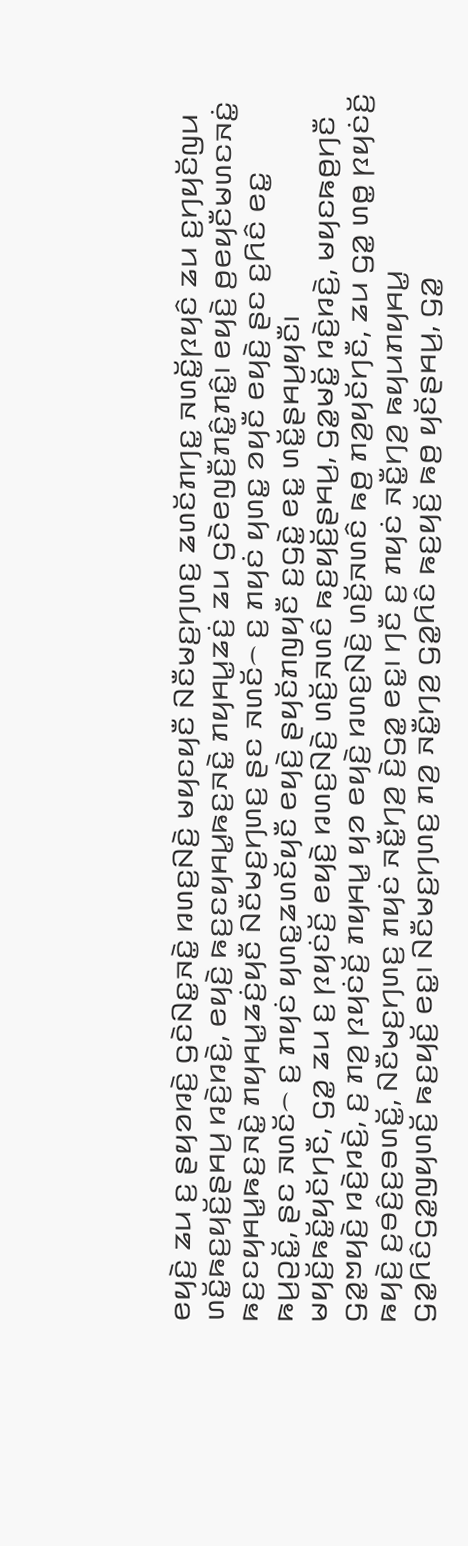ꤕꤟꤢꤧ꤬ ꤘꤣ ꤢ꤬ ꤔꤟꤤꤙꤢꤧ꤬ ꤞꤢꤧꤡꤢ꤭ꤏꤢꤧ꤭ ꤙꤛꤢ꤬ꤡꤢꤧ꤬ ꤗꤟꤢꤟꤢꤪ ꤡꤢꤪꤗꤢ꤬ꤚꤛꤢ꤬ ꤘꤛꤢꤩꤊꤚꤢ꤭ ꤏꤛꤢꤩ꤭ꤐꤟꤢꤨ ꤘꤣ ꤢ꤬ꤚꤟꤢꤩꤜꤣ ꤛꤢꤩ꤭ꤒꤢ꤬ꤟꤢꤩ꤬ꤔꤌꤣ꤬ ꤙꤢꤧ꤬ꤙꤢꤧ꤬, ꤕꤟꤢꤧ꤬ ꤒꤢ꤬ꤢꤟꤌꤣ꤭ꤒꤢ꤬ꤏꤢꤧ꤭ ꤊꤟꤌꤣ꤭ꤘꤢꤦ꤬ ꤘꤣ ꤞꤢꤧꤕꤜꤢꤪ꤬ꤊꤢꤨ꤭ꤊꤢꤨ꤭꤯ ꤕꤟꤢꤧ꤬ ꤥ꤬ꤕꤟꤢꤪꤗꤛꤢꤏꤢꤦ꤭ ꤒꤢ꤬ꤢꤟꤌꤣ꤭ꤒꤢ꤬ꤏꤢꤧ꤭ ꤊꤟꤌꤣ꤭ꤘꤢꤦ꤬ꤟꤢꤪ ꤡꤢꤪꤗꤢ꤬ꤚꤛꤢ꤬ ꤔꤢ ꤏꤛꤢꤩ꤮ ꤢ꤬ ꤊꤟꤢꤦ ꤟꤛꤢ꤭ ꤤꤟꤢꤪ ꤕꤟꤢꤧ꤬ ꤔꤢ ꤢ꤬ꤖꤢꤨ ꤕꤢ꤭ ꤒꤣ꤬ꤑꤢꤩ꤭, ꤔꤢ ꤏꤛꤢꤩ꤮ ꤢ꤬ ꤊꤟꤢꤦ ꤟꤛꤢ꤭ꤘꤛꤢꤩꤟꤢꤪ ꤕꤟꤢꤧ꤬ ꤔꤟꤢꤩꤊꤜꤟꤢꤪ ꤢ꤬ꤞꤢꤧ꤭ ꤕꤢ꤭ ꤛꤢꤩ꤭ꤔꤌꤣ꤬ꤟꤢꤪ꤯
ꤗꤟꤢꤩ꤬ꤒꤢꤩ꤭ꤟꤢꤩꤚꤢꤪ, ꤞꤤ꤭ ꤘꤣ ꤢ꤬ ꤐꤟꤢꤦꤢꤩ꤬ ꤕꤟꤢꤧ꤬ ꤙꤛꤢ꤬ꤡꤢꤧ꤬ ꤛꤢꤩ꤬ꤏꤛꤢꤨ ꤒꤢ꤬ꤟꤢꤩ꤬ꤔꤌꤣ꤬, ꤞꤤ꤭ꤗꤢꤩ꤭ ꤙꤢꤧ꤬ꤙꤢꤧ꤬, ꤗꤟꤢꤒꤥ꤬ꤚꤢꤪ ꤞꤤ꤭ꤠꤟꤢꤧ꤬ ꤙꤢꤧ꤬ꤙꤢꤧ꤬, ꤢ꤬ ꤊꤤ꤬ ꤐꤟꤢꤦꤢꤩ꤬ ꤊꤟꤌꤣ꤭ ꤟꤤ ꤕꤟꤢꤧ꤬ ꤙꤛꤢ꤬ꤡꤢꤧ꤬ ꤛꤢꤩ꤬ꤏꤛꤢꤨ ꤒꤥ꤬ ꤊꤤ꤬ꤟꤢꤩꤚꤢꤪ, ꤘꤣ ꤞꤤ꤭ ꤛꤥ꤭ ꤐꤟꤢꤦꤢꤩ꤬ ꤒꤟꤢꤧ꤬ ꤢ꤬ꤋꤢꤨ꤬ꤢ꤬ꤋꤛꤢꤩ꤭, ꤡꤢꤪꤗꤢ꤬ꤚꤛꤢ꤬ ꤊꤟꤢꤦ ꤏꤢꤪ꤭ꤚꤤ꤬ ꤢꤧ꤬ꤞꤤ꤭ ꤕꤢ꤭꤯ ꤚꤢꤪ ꤢ꤬ ꤊꤟꤢꤦ ꤏꤢꤪ꤭ꤚꤤ꤬ ꤒꤟꤣꤊꤟꤌꤣ꤭ ꤞꤤ꤭ꤖꤢꤨꤞꤤ꤭ꤜꤟꤛꤢꤩ꤬ ꤒꤢ꤬ꤟꤢꤩ꤬ ꤕꤢ꤭꤯ ꤡꤢꤪꤗꤢ꤬ꤚꤛꤢ꤬ ꤊꤤ꤬ ꤏꤢꤪ꤭ꤚꤤ꤬ ꤞꤤ꤭ꤖꤢꤨ ꤒꤢ꤬ꤟꤢꤩ꤬ ꤒꤥ꤬ ꤟꤢꤩꤔꤌꤣ꤬, ꤞꤤ꤭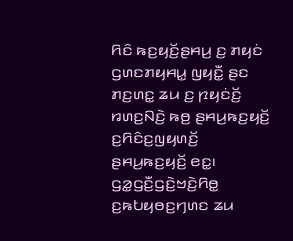ꤖꤢꤨ ꤒꤢ꤬ꤟꤢꤩ꤬ꤔꤌꤣ꤬ ꤢ꤬ ꤊꤟꤢꤦ ꤞꤛꤢꤊꤟꤌꤣ꤭ ꤜꤟꤢꤪ꤭ ꤔꤢ ꤊꤢ꤬ꤛꤢ꤭ ꤘꤣ ꤢ꤬ ꤐꤟꤢꤦꤢꤩ꤬ ꤙꤛꤢ꤬ꤡꤢꤧ꤬ ꤒꤥ꤬ ꤔꤌꤣ꤬ꤒꤢ꤬ꤟꤢꤩ꤬ ꤢ꤬ꤖꤢꤨꤢ꤬ꤜꤟꤛꤢꤩ꤬ ꤔꤌꤣ꤬ꤒꤢ꤬ꤟꤢꤩ꤬ ꤕꤢ꤭꤯
ꤞꤤ꤭ꤞꤢꤪ꤬ꤞꤢꤧ꤬ꤠꤢꤧ꤬ꤖꤥ꤭ ꤢ꤬ꤒꤝꤟꤥꤢ꤬ꤚꤛꤢ ꤘꤣ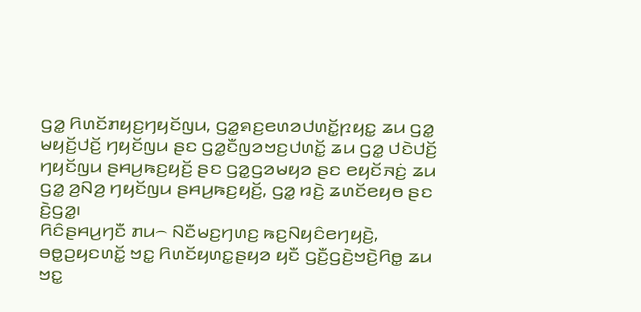ꤞꤤ꤭ ꤖꤛꤢꤩꤊꤟꤢ꤬ꤚꤟꤢꤩꤜꤣ, ꤞꤤ꤭ꤎꤢ꤬ꤕꤛꤤꤓꤛꤢꤩ꤭ꤐꤟꤢ꤭ ꤘꤣ ꤞꤤ꤭ ꤗꤟꤢꤩ꤬ꤓꤢꤩ꤬ ꤚꤟꤢꤩꤜꤣ ꤔꤢ ꤞꤤ꤭ꤢꤪꤜꤤꤠꤢ꤬ꤓꤛꤢꤩ꤭ ꤘꤣ ꤞꤤ꤭ ꤓꤢꤧꤓꤢꤩ꤬ ꤚꤟꤢꤩꤜꤣ ꤔꤌꤣ꤬ꤒꤢ꤬ꤟꤢꤩ꤬ ꤔꤢ ꤞꤤ꤭ꤞꤤꤗꤟꤤ ꤔꤢ ꤕꤟꤢꤩꤏꤢꤦ꤬ ꤘꤣ ꤞꤤ꤭ ꤤ꤬ꤡꤤ꤬ ꤚꤟꤢꤩꤜꤣ ꤔꤌꤣ꤬ꤒꤢ꤬ꤟꤢꤩ꤬, ꤞꤤ꤭ ꤙꤢꤧ꤬ ꤘꤛꤢꤩꤕꤟꤥ ꤔꤢ ꤢꤧ꤬ꤞꤤ꤭꤯
ꤖꤢꤨꤔꤌꤣ꤬ꤚꤢꤪ ꤊꤣ꤮ ꤡꤢꤪꤗꤢ꤬ꤚꤛꤢ꤬ ꤒꤢ꤬ꤡꤟꤢꤨꤕꤚꤟꤢꤧ꤬, ꤋꤥ꤭ꤑꤟꤢꤛꤢꤩ꤭ ꤠꤢ꤭ ꤖꤛꤢꤩꤟꤛꤢ꤭ꤔꤟꤤ ꤟꤢꤪ ꤞꤢꤪ꤬ꤞꤢꤧ꤬ꤠꤢꤧ꤬ꤖꤥ꤭ ꤘꤣ ꤠꤢ꤭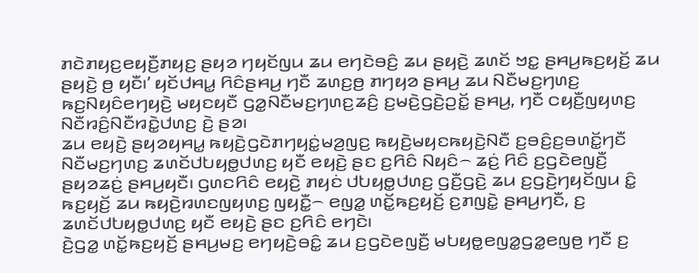ꤊꤢꤧꤊꤟꤢ꤬ꤕꤟꤢꤪ꤬ꤊꤟꤢ꤬ ꤔꤟꤤ ꤚꤟꤢꤩꤜꤣ ꤘꤣ ꤕꤚꤢꤧꤋꤢꤨ꤬ ꤘꤣ ꤔꤟꤢꤧ꤬ ꤘꤛꤢꤩ ꤠꤢ꤭ ꤔꤌꤣ꤬ꤒꤢ꤬ꤟꤢꤩ꤬ ꤘꤣ ꤔꤟꤢꤧ꤬ ꤥ꤬ ꤟꤢꤪ꤯’ ꤟꤢꤩꤓꤌꤣ꤭ ꤖꤢꤨꤔꤌꤣ꤬ ꤚꤢꤪ ꤘꤛꤢ꤬ꤥ꤬ ꤊꤚꤟꤤ ꤔꤌꤣ꤬ ꤘꤣ ꤡꤢꤪꤗꤢ꤬ꤚꤛꤢ꤬ ꤒꤢ꤬ꤡꤟꤢꤨꤕꤚꤟꤢꤧ꤬ ꤗꤟꤢꤟꤢꤪ ꤞꤤ꤭ꤡꤢꤪꤗꤢ꤬ꤚꤛꤢ꤬ꤘꤢꤨ꤬ ꤢ꤬ꤗꤢꤧ꤬ꤞꤢꤧ꤬ꤑꤢꤩ꤭ ꤔꤌꤣ꤬, ꤚꤢꤪ ꤍꤟꤢꤪ꤬ꤜꤟꤛꤢ꤬ ꤡꤢꤪꤙꤢꤨ꤬ꤡꤢꤪꤙꤢꤧ꤭ꤓꤛꤢ꤬ ꤢꤧ꤬ ꤔꤤ꤯
ꤘꤣ ꤕꤟꤢꤧ꤬ ꤔꤟꤤꤟꤌꤣ꤭ ꤒꤟꤢꤧ꤬ꤞꤢꤧꤊꤚꤟꤢꤦ꤭ꤗꤤ꤬ꤜꤢ꤬ ꤒꤟꤢꤧ꤬ꤗꤟꤢꤒꤟꤢꤧ꤬ꤡꤢꤪ ꤢ꤬ꤋꤢꤨ꤬ꤢ꤬ꤋꤛꤢꤩ꤭ꤚꤢꤪ ꤡꤢꤪꤗꤢ꤬ꤚꤛꤢ꤬ ꤘꤛꤢꤩꤓꤝꤟꤥ꤭ꤓꤛꤢ꤬ ꤟꤢꤪ ꤕꤟꤢꤧ꤬ ꤔꤢ ꤢ꤬ꤖꤢꤨ ꤡꤟꤢꤨ꤮ ꤘꤢꤦ꤬ ꤖꤢꤨ ꤢ꤬ꤞꤢꤧꤕꤜꤢꤪ꤬ ꤔꤟꤤꤘꤢꤦ꤬ ꤔꤌꤣ꤬ꤟꤢꤪ꤯ ꤞꤛꤢꤖꤢꤨ ꤕꤟꤢꤧ꤬ ꤊꤟꤢꤦ ꤓꤝꤟꤥ꤭ꤓꤛꤢ꤬ ꤞꤢꤪ꤬ꤞꤢꤧ꤬ ꤘꤣ ꤢ꤬ꤞꤢꤧ꤬ꤚꤟꤢꤩꤜꤣ ꤢꤨ꤭ ꤒꤢ꤬ꤟꤢꤩ꤬ ꤘꤣ ꤒꤟꤢꤧ꤬ꤙꤛꤢꤜꤟꤛꤢ꤬ ꤜꤟꤢꤪ꤭꤮ ꤕꤜꤤ꤭ ꤛꤢꤩ꤭ꤒꤢ꤬ꤟꤢꤩ꤬ ꤢ꤬ꤊꤜꤢꤧ꤭ ꤔꤌꤣ꤬ꤚꤢꤪ, ꤢ꤬ ꤘꤛꤢꤩꤓꤝꤟꤥ꤭ꤓꤛꤢ꤬ ꤟꤢꤪ ꤕꤟꤢꤧ꤬ ꤔꤢ ꤢ꤬ꤖꤢꤨ ꤕꤚꤢꤧ꤯
ꤢꤧ꤬ꤞꤤ꤭ ꤛꤢꤩ꤭ꤒꤢ꤬ꤟꤢꤩ꤬ ꤔꤌꤣ꤬ꤗꤢ꤬ ꤕꤚꤟꤢꤧ꤬ꤋꤢꤨ꤭ ꤘꤣ ꤢ꤬ꤞꤢꤧꤕꤜꤢꤪ꤬ ꤗꤝꤟꤥ꤭ꤕꤜꤤ꤭ꤞꤤ꤭ꤕꤜꤥ꤬ ꤚꤢꤪ ꤢ꤬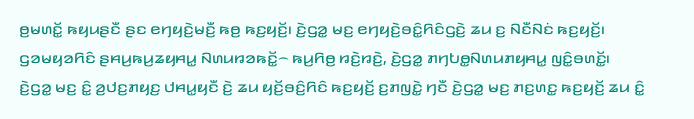ꤥ꤬ꤗꤛꤢꤩ꤭ ꤒꤟꤣꤔꤢꤪ ꤔꤢ ꤕꤚꤟꤢꤧ꤬ꤗꤢꤪ꤬ ꤒꤥ꤬ ꤒꤢ꤬ꤟꤢꤩ꤬꤯ ꤢꤧ꤬ꤞꤤ꤭ ꤗꤢ꤬ ꤕꤚꤟꤢꤧ꤬ꤋꤢꤨ꤭ꤖꤢꤨꤞꤢꤧ꤬ ꤘꤣ ꤢ꤬ ꤡꤢꤪꤡꤢꤦ ꤒꤢ꤬ꤟꤢꤩ꤬꤯ ꤞꤤꤗꤟꤤꤖꤢꤨ ꤔꤌꤣ꤬ꤒꤣ꤬ꤘꤟꤌꤣ꤭ ꤡꤛꤣꤙꤤꤒꤢꤩ꤭꤮ ꤒꤣ꤬ꤖꤥ꤬ ꤙꤢꤧ꤬ꤙꤢꤧ꤬, ꤢꤧ꤬ꤞꤤ꤭ ꤊꤚꤝꤥ꤭ꤡꤛꤣꤊꤟꤌꤣ꤭ ꤜꤢꤨ꤭ꤋꤛꤢꤩ꤭꤯ ꤢꤧ꤬ꤞꤤ꤭ ꤗꤢ꤬ ꤢꤨ꤭ ꤤ꤬ꤓꤢ꤬ꤊꤟꤢ꤬ ꤓꤌꤣ꤭ꤟꤢꤪ ꤢꤧ꤬ ꤘꤣ ꤟꤢꤩ꤬ꤋꤢꤨ꤬ꤖꤢꤨ ꤒꤢ꤬ꤟꤢꤩ꤬ ꤢ꤬ꤊꤜꤢꤧ꤭ ꤚꤢꤪ ꤢꤧ꤬ꤞꤤ꤭ ꤗꤢ꤬ ꤊꤢ꤬ꤛꤢ꤭ ꤒꤢ꤬ꤟꤢꤩ꤬ ꤘꤣ ꤢꤨ꤭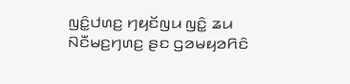ꤜꤢꤨ꤭ꤓꤛꤢ꤬ ꤚꤟꤢꤩꤜꤣ ꤜꤢꤨ꤭ ꤘꤣ ꤡꤢꤪꤗꤢ꤬ꤚꤛꤢ꤬ ꤔꤢ ꤞꤤꤗꤟꤤꤖꤢꤨ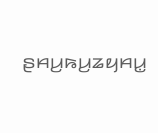ꤔꤌꤣ꤬ꤒꤣ꤬ꤘꤟꤌꤣ꤭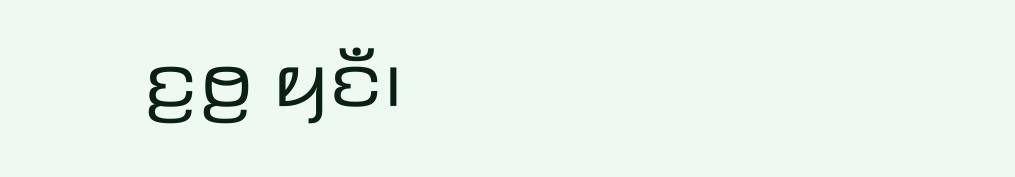ꤢ꤬ꤥ꤬ ꤟꤢꤪ꤯